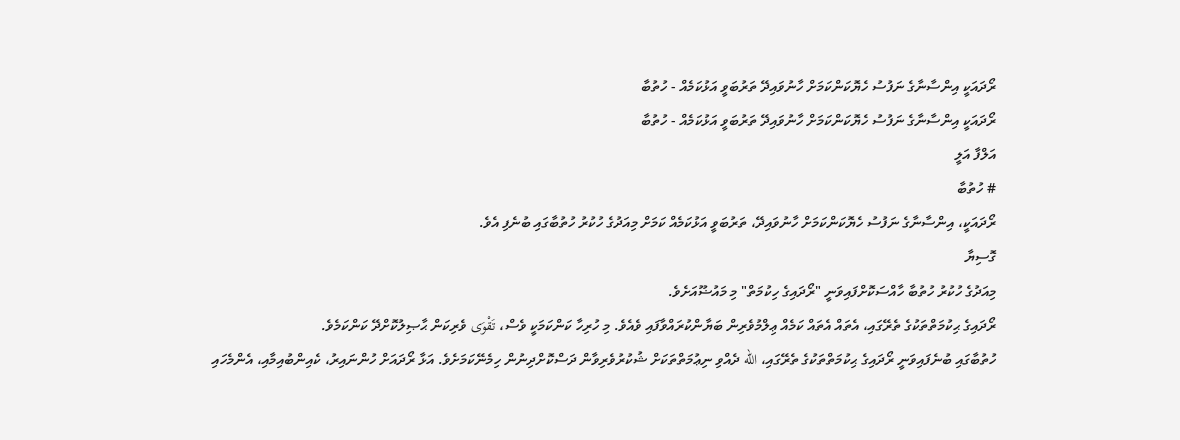ރޯދައަކީ އިންސާނާގެ ނަފުސު ހެޔޮކަންކަމަށް ހާނުވައިދޭ ތަރުބަވީ އަޅުކަމެއް - ހުތުބާ
ރޯދައަކީ އިންސާނާގެ ނަފުސު ހެޔޮކަންކަމަށް ހާނުވައިދޭ ތަރުބަވީ އަޅުކަމެއް - ހުތުބާ
އަލްފާ އަލީ
# ހުތުބާ
ރޯދައަކީ، އިންސާނާގެ ނަފުސު ހެޔޮކަންކަމަށް ހާނުވައިދޭ، ތަރުބަވީ އަޅުކަމެއް ކަމަށް މިއަދުގެ ހުކުރު ހުތުބާގައި ބުނެފި އެވެ.
ގޮސިޔާ
މިއަދުގެ ހުކުރު ހުތުބާ ހާއްސަކޮށްފައިވަނީ "ރޯދައިގެ ހިކުމަތް" މި މައުޟޫއަށެވެ.
ރޯދައިގެ ޙިކުމަތްތަކުގެ ތެރޭގައި، އެތައް އެތައް ކަމެއް ޢިލްމުވެރިން ބަޔާންކުރައްވާފައި ވެއެވެ. މި ހުރިހާ ކަންކަމަކީ ވެސް، تَقْوَى ވެރިކަން ޙާޞިލުކޮށްދޭ ކަންކަމެވެ.
ހުތުބާގައި ބުނެފައިވަނީ ރޯދައިގެ ޙިކުމަތްތަކުގެ ތެރޭގައި، الله ދެއްވި ނިޢުމަތްތަކަށް ޝުކުރުވެރިވާން ދަސްކޮށްދިނުން ހިމެނޭކަމަށެވެ. އަޅާ ރޯދައަށް ހުންނައިރު، ކެއިންބުއިމާއި، އެންމެހައި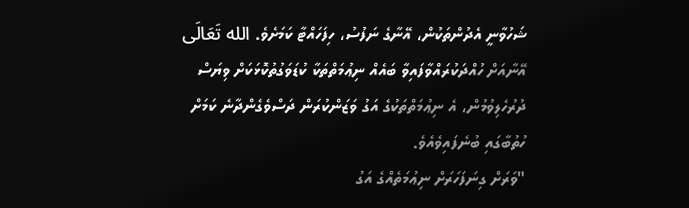ޝަހުވާނީ އެދުންތަކުން، އޭނާގެ ނަފުސު، ހިފަހައްޓާ ކަމަށެވެ. الله تَعَالَى އޭނާއަށް ހުއްދަކުރައްވާފައިވާ ބައެއް ނިޢުމަތްތަކާ ކުޑަވަގުތުކޮޅަކަށް ވިޔަސް ދުރުހެލިވުމުން، އެ ނިޢުމަތްތަކުގެ އަގު ވަޒަންކުރަން ދަސްވެގެންދާނެ ކަމަށް ހުތުބާގައި ބުނެފައިވެއެވެ.
"ވަރަށް ގިނަފަހަރަށް ނިޢުމަތެއްގެ އަގު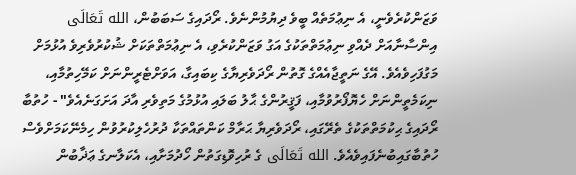ވަޒަންކުރެވެނީ، އެ ނިޢުމަތެއް ބީވެ ދިޔުމުންނެވެ. ރޯދައިގެ ސަބަބުން، الله تَعَالَى އިންސާނާއަށް ދެއްވި ނިޢުމަތްތަކުގެ އަގު ވަޒަންކުރެވި، އެ ނިޢުމަތްތަކަށް ޝުކުރުވެރިވެ އުޅުމަށް މަގުފަހިވެއެވެ. އޭގެ ނަތީޖާއެއްގެ ގޮތުން ރޯދަވެރިޔާގެ ކިބައިގާ، އަވަށްޓެރީންނަށް ކަމޭހިތުމާއި، ނިކަމެތީންނަށް ހެޔޮފޯރުވުމާއި، ފަޤީރުންގެ ޙާލު ބަލައި އުޅުމުގެ މަތިވެރި އާދަ އަށަގަނެއެވެ" - ހުތުބާ
ރޯދައިގެ ޙިކުމަތްތަކުގެ ތެރޭގައި، ރޯދަވެރިޔާ ޙަރާމް ކަންތައްތަކާ ދުރުހެލިކުރުވުން ހިމެނޭކަމަށްވެސް ހުތުބާގައިބުނެފައިވެއެވެ. الله تَعَالَى ގެ ރުހިވޮޑިގަތުން ހޯދުމަށާއި، އެކަލާނގެ ޢަޛާބުން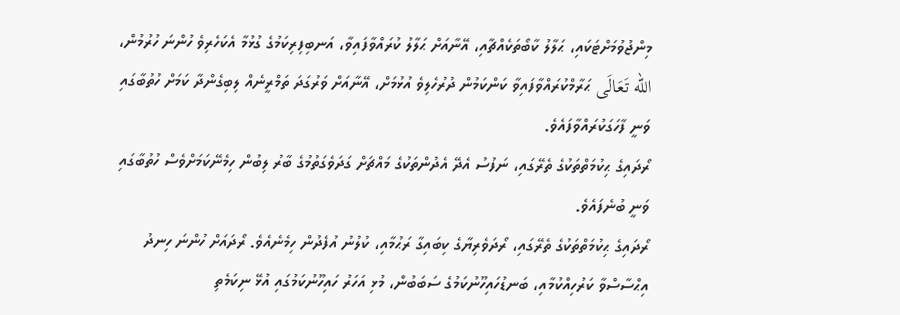މިންޖުވުމަށްޓަކައި، ޙަލާލު ކާބޯތަކެއްޗާއި، އޭނާއަށް ޙަލާލު ކުރައްވާފައިވާ، އަނބިފިރިކަމުގެ ގުޅުމާ އެކަހެރިވެ ހުންނަ ހުރުމުން، الله تَعَالَى ޙަރާމްކުރައްވާފައިވާ ކަންކަމުން ދުރުހެލިވެ އުޅުމަށް، އޭނާއަށް ވަރުގަދަ ތަމްރީނެއް ލިބިގެންދާ ކަމަށް ހުތުބާގައި ވަނީ ފާހަގަކުރައްވާފައެވެ.
ރޯދައިގެ ޙިކުމަތްތަކުގެ ތެރޭގައި، ނަފުސު އެދޭ އެދުންތަކުގެ މައްޗަށް ގަދަވެގަތުމުގެ ބާރު ލިބުން ހިމެނޭކަމަށްވެސް ހުތުބާގައި ވަނީ ބުނެފައެވެ.
ރޯދައިގެ ޙިކުމަތްތަކުގެ ތެރޭގައި، ރޯދަވެރިޔާގެ ކިބައިގާ ރަޙުމާއި، ކުލުނު އުފެދުން ހިމެނެއެވެ. ރޯދައަށް ހުންނަ ހިނދު އިޙްސާސްވާ ކަރުހިއްކުމާއި، ބަނޑުހައިހޫނުކަމުގެ ސަބަބުން، މުޅި އަހަރު ހައިހޫނުކަމުގައި އުޅޭ ނިކަމެތި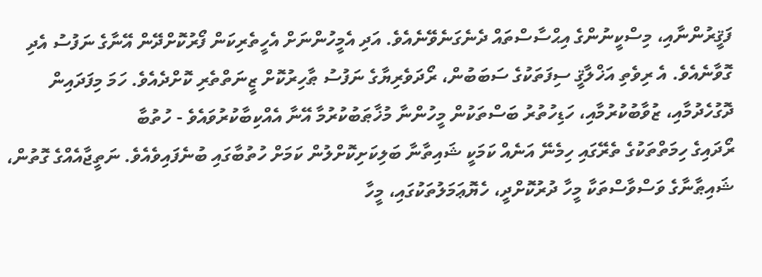ފަޤީރުންނާއި، މިސްކީނުންގެ އިޙްސާސްތައް ދެނެގަނެވޭނެއެވެ. އަދި އެމީހުންނަށް އެހީތެރިކަން ފޯރުކޮށްދޭން އޭނާގެ ނަފުސު އެދި ގޮވާނެއެވެ. އެ ރިވެތި އަޚްލާޤީ ސިފަތަކުގެ ސަބަބުން، ރޯދަވެރިޔާގެ ނަފުސު ޠާހިރުކޮށް ޒީނަތްތެރި ކޮށްދެއެވެ. ހަމަ މިފަދައިން ދޮގުހެދުމާއި، ޒުވާބުކުރުމާއި، ހަޑިހުތުރު ބަސްތަކުން މީހުންނާ މުޚާޠަބުކުރުމާ އޭނާ އެއްކިބާކުރުވައެވެ - ހުތުބާ
ރޯދައިގެ ހިމަތްތަކުގެ ތެރޭގައި ހިމެނޭ އަނެއް ކަމަކީ ޝައިތާނާ ބަލިކަށިކޮށްލުން ކަމަށް ހުތުބާގައި ބުނެފައިވެއެވެ. ނަތީޖާއެއްގެ ގޮތުން، ޝައިޠާނާގެ ވަސްވާސްތަކާ މީހާ ދުރުކޮށްދީ، ހެޔޮޢަމަލުތަކުގައި، މީހާ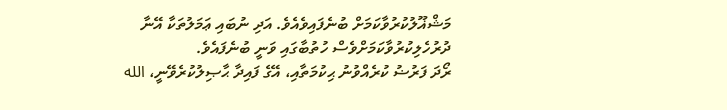މަޝްޣޫލުކުރުވާކަމަށް ބުނެފައިވެއެވެ. އަދި ނުބައި ޢަމަލުތަކާ އޭނާ ދުރުހެލިކުރުވާކަމަށްވެސް ހުތުބާގައި ވަނީ ބުނެފައެވެ.
ރޯދަ ފަރުޟު ކުރެއްވުނު ޙިކުމަތާއި، އޭގެ ފައިދާ ޙާޞިލުކުރެވޭނީ، الله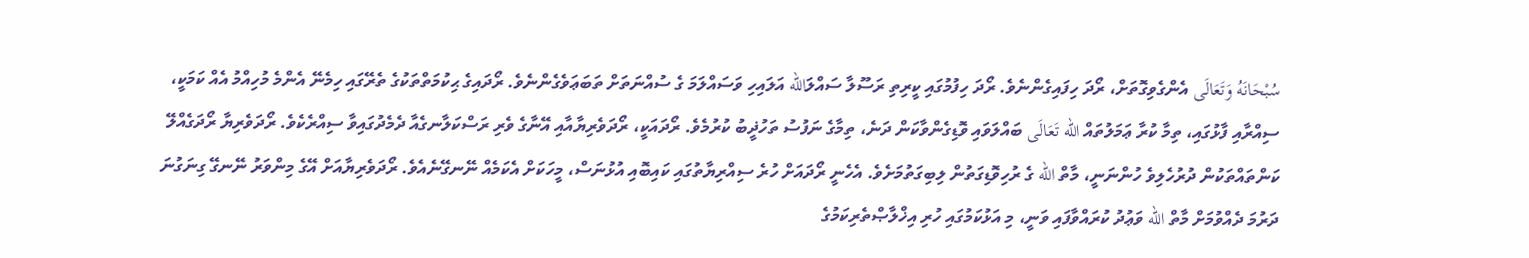سُبْحَانَهُ وَتَعَالَى އެންގެވިގޮތަށް، ރޯދަ ހިފައިގެންނެވެ. ރޯދަ ހިފުމުގައި ކީރިތި ރަސޫލާ ސައްލަالله އަލައިހި ވަސައްލަމަ ގެ ސުއްނަތަށް ތަބަޢަވެގެންނެވެ. ރޯދައިގެ ޙިކުމަތްތަކުގެ ތެރޭގައި ހިމެނޭ އެންމެ މުހިއްމު އެއް ކަމަކީ، ސިއްރާއި ފާޅުގައި، ތިމާ ކުރާ ޢަމަލުތައް الله تَعَالَى ބައްލަވައި ވޮޑިގެންވާކަން ދަނެ، ތިމާގެ ނަފުސު ތަހުޛީބު ކުރުމެވެ. ރޯދައަކީ، ރޯދަވެރިޔާއާއި އޭނާގެ ވެރި ރަސްކަލާނގެއާ ދެމެދުގައިވާ ސިއްރެކެވެ. ރޯދަވެރިޔާ ރޯދަގެއްލޭ ކަންތައްތަކުން ދުރުހެލިވެ ހުންނަނީ، މާތް الله ގެ ރުހިވޮޑިގަތުން ލިބިގަތުމަށެވެ. އެހެނީ ރޯދައަށް ހުރެ ސިއްރިޔާތުގައި ކައިބޮއި އުޅުނަސް، މީހަކަށް އެކަމެއް ނޭނގޭނެއެވެ. ރޯދަވެރިޔާއަށް އޭގެ މިންވަރު ނޭނގޭ ގިނަގުނަ ދަރުމަ ދެއްވުމަށް މާތް الله ވަޢުދު ކުރައްވާފައި ވަނީ، މި އަޅުކަމުގައި ހުރި އިޚްލާޞްތެރިކަމުގެ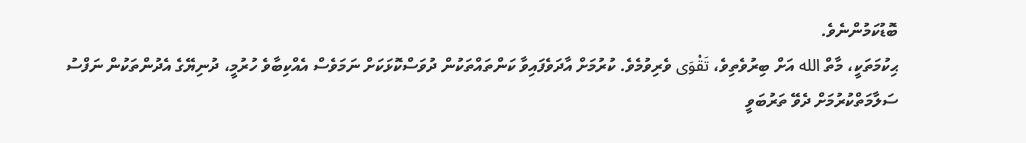ބޮޑުކަމުންނެވެ.
ޙިކުމަތަކީ، މާތް الله އަށް ބިރުވެތިވެ، تَقْوَى ވެރިވުމެވެ. ކުރުމަށް އާދަވެފައިވާ ކަންތައްތަކުން ދުވަސްކޮޅަކަށް ނަމަވެސް އެއްކިބާވެ ހުރުމީ، ދުނިޔޭގެ އެދުންތަކުން ނަފްސު ސަލާމަތްކުރުމަށް ދެވޭ ތަރުބަވީ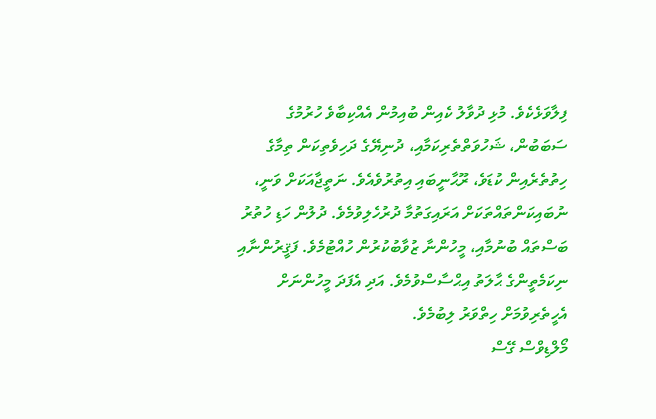ފިލާވަޅެކެވެ. މުޅި ދުވާލު ކެއިން ބުއިމުން އެއްކިބާވެ ހުރުމުގެ ސަބަބުން، ޝަހުވަތްތެރިކަމާއި، ދުނިޔޭގެ ދަހިވެތިކަން ތިމާގެ ހިތުތެރެއިން ކުޑަވެ، ރޫޙާނީބައި އިތުރުވެއެވެ. ނަތީޖާއަކަށް ވަނީ، ނުބައިކަންތައްތަކަށް އަރައިގަތުމާ ދުރުހެލިވުމެވެ. ދުލުން ހަޑި ހުތުރު ބަސްތައް ބުނުމާއި، މީހުންނާ ޒުވާބުކުރުން ހުއްޓުމެވެ. ފަޤީރުންނާއި ނިކަމެތީންގެ ޙާލަތު އިޙްސާސްވުމެވެ. އަދި އެފަދަ މީހުންނަށް އެހީތެރިވުމަށް ހިތްވަރު ލިބުމެވެ.
މޯލްޑިވްސް ގޭސް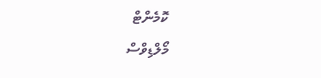ކޮމެންޓް
މޯލްޑިވްސް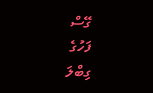ގޭސް
ފަހުގެ
ގިބްލަ